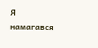Я намагався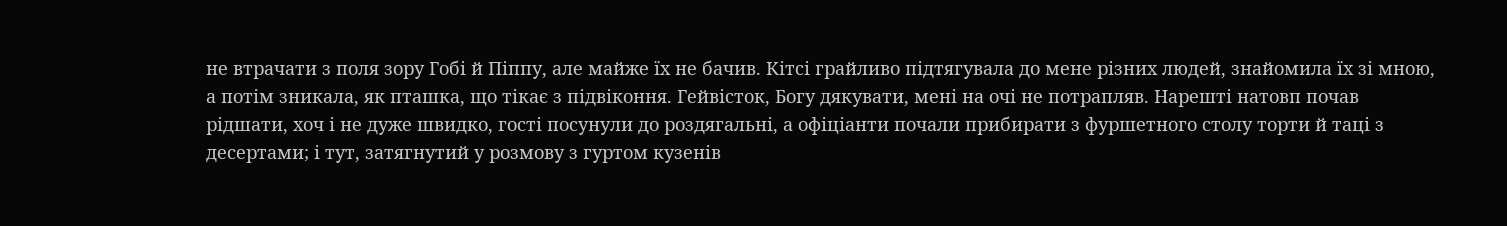не втрачати з поля зору Гобі й Піппу, але майже їх не бачив. Кітсі грайливо підтягувала до мене різних людей, знайомила їх зі мною, а потім зникала, як пташка, що тікає з підвіконня. Гейвісток, Богу дякувати, мені на очі не потрапляв. Нарешті натовп почав рідшати, хоч і не дуже швидко, гості посунули до роздягальні, а офіціанти почали прибирати з фуршетного столу торти й таці з десертами; і тут, затягнутий у розмову з гуртом кузенів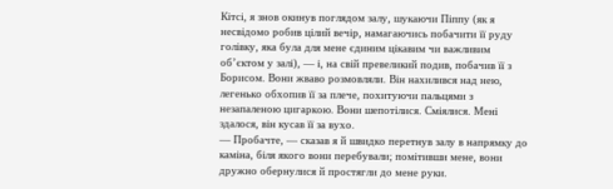Кітсі, я знов окинув поглядом залу, шукаючи Піппу (як я несвідомо робив цілий вечір, намагаючись побачити її руду голівку, яка була для мене єдиним цікавим чи важливим об’єктом у залі), — і, на свій превеликий подив, побачив її з Борисом. Вони жваво розмовляли. Він нахилився над нею, легенько обхопив її за плече, похитуючи пальцями з незапаленою цигаркою. Вони шепотілися. Сміялися. Мені здалося, він кусав її за вухо.
— Пробачте, — сказав я й швидко перетнув залу в напрямку до каміна, біля якого вони перебували; помітивши мене, вони дружно обернулися й простягли до мене руки.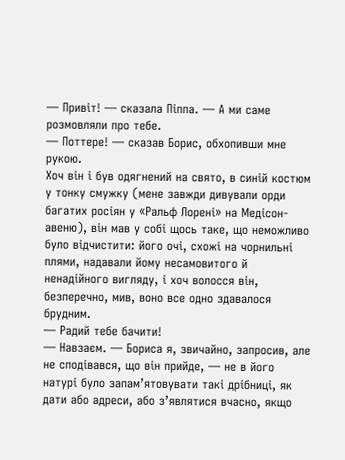— Привіт! — сказала Піппа. — А ми саме розмовляли про тебе.
— Поттере! — сказав Борис, обхопивши мне рукою.
Хоч він і був одягнений на свято, в синій костюм у тонку смужку (мене завжди дивували орди багатих росіян у «Ральф Лорені» на Медісон-авеню), він мав у собі щось таке, що неможливо було відчистити: його очі, схожі на чорнильні плями, надавали йому несамовитого й ненадійного вигляду, і хоч волосся він, безперечно, мив, воно все одно здавалося брудним.
— Радий тебе бачити!
— Навзаєм. — Бориса я, звичайно, запросив, але не сподівався, що він прийде, — не в його натурі було запам’ятовувати такі дрібниці, як дати або адреси, або з’являтися вчасно, якщо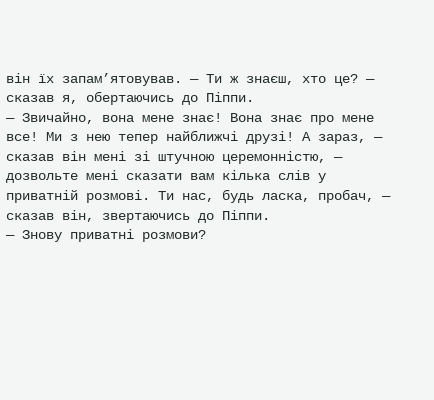він їх запам’ятовував. — Ти ж знаєш, хто це? — сказав я, обертаючись до Піппи.
— Звичайно, вона мене знає! Вона знає про мене все! Ми з нею тепер найближчі друзі! А зараз, — сказав він мені зі штучною церемонністю, — дозвольте мені сказати вам кілька слів у приватній розмові. Ти нас, будь ласка, пробач, — сказав він, звертаючись до Піппи.
— Знову приватні розмови?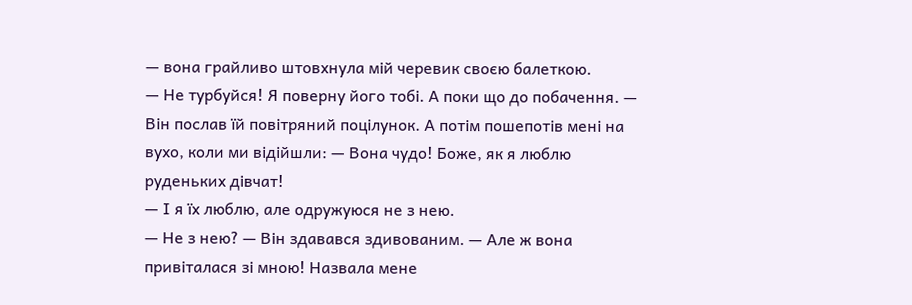— вона грайливо штовхнула мій черевик своєю балеткою.
— Не турбуйся! Я поверну його тобі. А поки що до побачення. — Він послав їй повітряний поцілунок. А потім пошепотів мені на вухо, коли ми відійшли: — Вона чудо! Боже, як я люблю руденьких дівчат!
— І я їх люблю, але одружуюся не з нею.
— Не з нею? — Він здавався здивованим. — Але ж вона привіталася зі мною! Назвала мене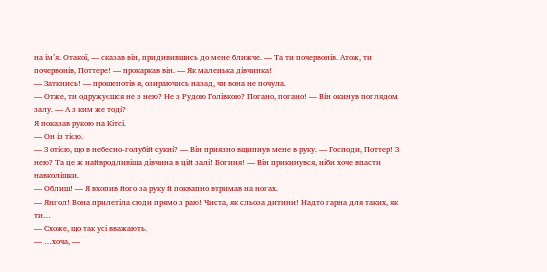на ім’я. Отакої, — сказав він, придивившись до мене ближче. — Та ти почервонів. Атож, ти почервонів, Поттере! — прокаркав він. — Як маленька дівчинка!
— Заткнись! — прошепотів я, озираючись назад, чи вона не почула.
— Отже, ти одружуєшся не з нею? Не з Рудою Голівкою? Погано, погано! — Він окинув поглядом залу. — А з ким же тоді?
Я показав рукою на Кітсі.
— Он із тією.
— З отією, що в небесно-голубій сукні? — Він приязно вщипнув мене в руку. — Господи, Поттер! З нею? Та це ж найвродливіша дівчина в цій залі! Богиня! — Він прикинувся, ніби хоче впасти навколішки.
— Облиш! — Я вхопив його за руку й поквапно втримав на ногах.
— Янгол! Вона прилетіла сюди прямо з раю! Чиста, як сльоза дитини! Надто гарна для таких, як ти…
— Схоже, що так усі вважають.
— …хоча, —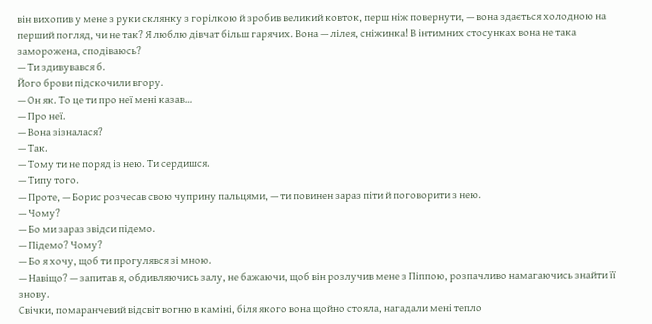він вихопив у мене з руки склянку з горілкою й зробив великий ковток, перш ніж повернути, — вона здається холодною на перший погляд, чи не так? Я люблю дівчат більш гарячих. Вона — лілея, сніжинка! В інтимних стосунках вона не така заморожена, сподіваюсь?
— Ти здивувався б.
Його брови підскочили вгору.
— Он як. То це ти про неї мені казав…
— Про неї.
— Вона зізналася?
— Так.
— Тому ти не поряд із нею. Ти сердишся.
— Типу того.
— Проте, — Борис розчесав свою чуприну пальцями, — ти повинен зараз піти й поговорити з нею.
— Чому?
— Бо ми зараз звідси підемо.
— Підемо? Чому?
— Бо я хочу, щоб ти прогулявся зі мною.
— Навіщо? — запитав я, обдивляючись залу, не бажаючи, щоб він розлучив мене з Піппою, розпачливо намагаючись знайти її знову.
Свічки, помаранчевий відсвіт вогню в каміні, біля якого вона щойно стояла, нагадали мені тепло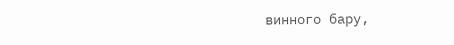винного бару,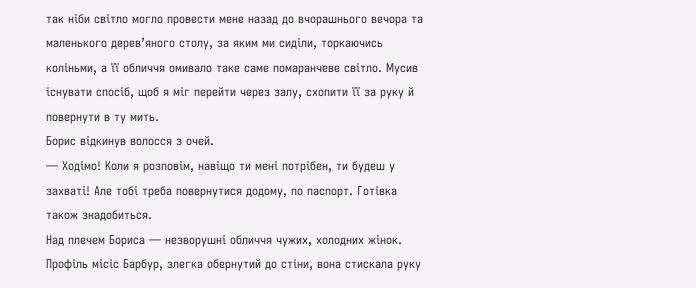так ніби світло могло провести мене назад до вчорашнього вечора та маленького дерев’яного столу, за яким ми сиділи, торкаючись коліньми, а її обличчя омивало таке саме помаранчеве світло. Мусив існувати спосіб, щоб я міг перейти через залу, схопити її за руку й повернути в ту мить.
Борис відкинув волосся з очей.
— Ходімо! Коли я розповім, навіщо ти мені потрібен, ти будеш у захваті! Але тобі треба повернутися додому, по паспорт. Готівка також знадобиться.
Над плечем Бориса — незворушні обличчя чужих, холодних жінок. Профіль місіс Барбур, злегка обернутий до стіни, вона стискала руку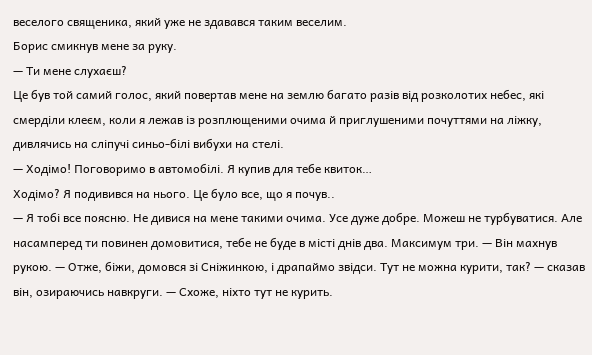веселого священика, який уже не здавався таким веселим.
Борис смикнув мене за руку.
— Ти мене слухаєш?
Це був той самий голос, який повертав мене на землю багато разів від розколотих небес, які смерділи клеєм, коли я лежав із розплющеними очима й приглушеними почуттями на ліжку, дивлячись на сліпучі синьо-білі вибухи на стелі.
— Ходімо! Поговоримо в автомобілі. Я купив для тебе квиток…
Ходімо? Я подивився на нього. Це було все, що я почув..
— Я тобі все поясню. Не дивися на мене такими очима. Усе дуже добре. Можеш не турбуватися. Але насамперед ти повинен домовитися, тебе не буде в місті днів два. Максимум три. — Він махнув рукою. — Отже, біжи, домовся зі Сніжинкою, і драпаймо звідси. Тут не можна курити, так? — сказав він, озираючись навкруги. — Схоже, ніхто тут не курить.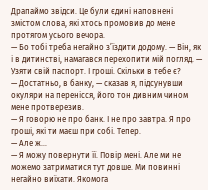Драпаймо звідси. Це були єдині наповнені змістом слова, які хтось промовив до мене протягом усього вечора.
— Бо тобі треба негайно з’їздити додому. — Він, як і в дитинстві, намагався перехопити мій погляд. — Узяти свій паспорт. І гроші. Скільки в тебе є?
— Достатньо, в банку, — сказав я, підсунувши окуляри на перенісся, його тон дивним чином мене протверезив.
— Я говорю не про банк. І не про завтра. Я про гроші, які ти маєш при собі. Тепер.
— Але ж…
— Я можу повернути її. Повір мені. Але ми не можемо затриматися тут довше. Ми повинні негайно виїхати. Якомога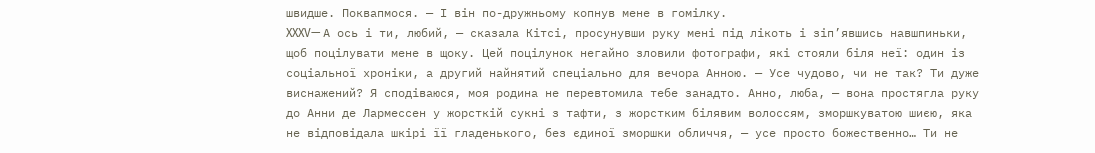швидше. Поквапмося. — І він по-дружньому копнув мене в гомілку.
XXXV— А ось і ти, любий, — сказала Кітсі, просунувши руку мені під лікоть і зіп’явшись навшпиньки, щоб поцілувати мене в щоку. Цей поцілунок негайно зловили фотографи, які стояли біля неї: один із соціальної хроніки, а другий найнятий спеціально для вечора Анною. — Усе чудово, чи не так? Ти дуже виснажений? Я сподіваюся, моя родина не перевтомила тебе занадто. Анно, люба, — вона простягла руку до Анни де Лармессен у жорсткій сукні з тафти, з жорстким білявим волоссям, зморшкуватою шиєю, яка не відповідала шкірі її гладенького, без єдиної зморшки обличчя, — усе просто божественно… Ти не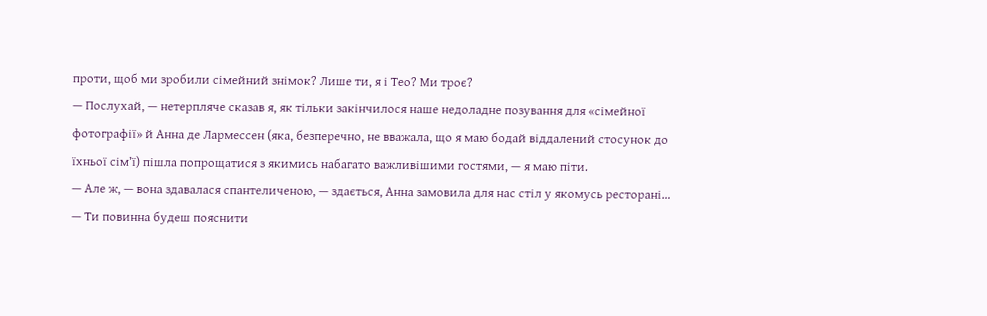проти, щоб ми зробили сімейний знімок? Лише ти, я і Тео? Ми троє?
— Послухай, — нетерпляче сказав я, як тільки закінчилося наше недоладне позування для «сімейної фотографії» й Анна де Лармессен (яка, безперечно, не вважала, що я маю бодай віддалений стосунок до їхньої сім’ї) пішла попрощатися з якимись набагато важливішими гостями, — я маю піти.
— Але ж, — вона здавалася спантеличеною, — здається, Анна замовила для нас стіл у якомусь ресторані…
— Ти повинна будеш пояснити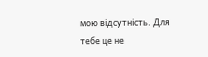мою відсутність. Для тебе це не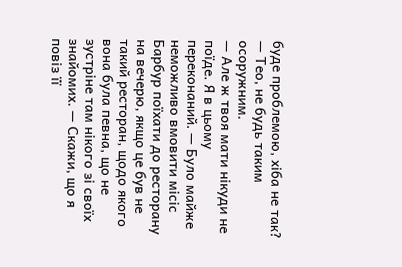буде проблемою, хіба не так?
— Тео, не будь таким осоружним.
— Але ж твоя мати нікуди не поїде. Я в цьому переконаний. — Було майже неможливо вмовити місіс Барбур поїхати до ресторану на вечерю, якщо це був не такий ресторан, щодо якого вона була певна, що не зустріне там нікого зі своїх знайомих. — Скажи, що я повіз її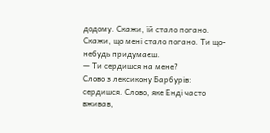додому. Скажи, їй стало погано. Скажи, що мені стало погано. Ти що-небудь придумаєш.
— Ти сердишся на мене?
Слово з лексикону Барбурів: сердишся. Слово, яке Енді часто вживав,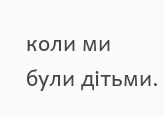коли ми були дітьми.